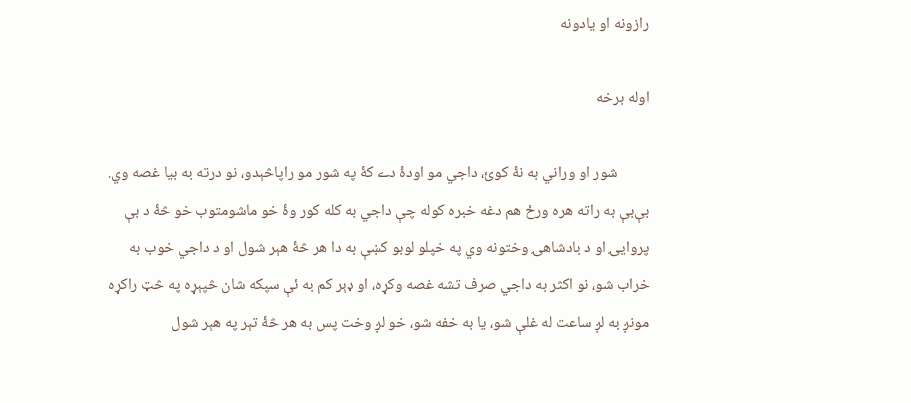رازونه او يادونه

اوله برخه

         شور او وراني به نۀ کوئ، داجي مو اودۀ دے کۀ په شور مو راپاڅېدو، نو درته به بیا غصه وي. بې‌بې به راته هره ورځ هم دغه خبره کوله چې داجي به کله کور وۀ خو ماشومتوب خو څۀ د بې پروايۍ او د بادشاهۍ وختونه وي په خپلو لوبو کښې به دا هر څۀ هېر شول او د داجي خوب به خراب شو، نو اکثر به داجي صرف تشه غصه وکړه، او ډېر کم به ئې سپکه شان څپېړه په څټ راکړه مونږ به لږ ساعت له غلې شو، يا به خفه شو، خو لږ وخت پس به هر څۀ تېر په هېر شول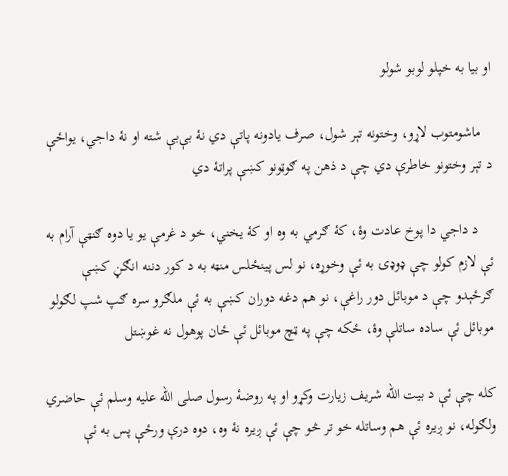او بیا به خپلو لوبو شولو

   ماشومتوب لاړو، وختونه تېر شول، صرف یادونه پاتې دي نۀ بې‌بې شته او نۀ داجي، يواځې د تېر وختونو خاطرې دي چې د ذهن په ګوټونو کښې پراتۀ دي

    د داجي دا پوخ عادت وۀ، کۀ ګرمي به وه او کۀ یخني، خو د غرمې يو يا دوه ګنټې آرام به ئې لازم کولو چې ډوډۍ به ئې وخوړه، نو لس پينځلس منټه به د کور دننه انګڼ کښې ګرځېدو چې د موبائل دور راغې، نو هم دغه دوران کښې به ئې ملګرو سره ګپ شپ لګولو موبائل ئې ساده ساتلې وۀ، ځکه چې په ټچ موبائل ئې ځان پوهول نه غوښتل

کله چې ئې د بيت‌ الله شريف زيارت وکړو او په روضهٔ رسول صلى الله عليه وسلم ئې حاضري ولګوله، نو ږيره ئې هم وساتله خو تر څو چې ئې ږيره نۀ وه، دوه درې ورځې پس به ئې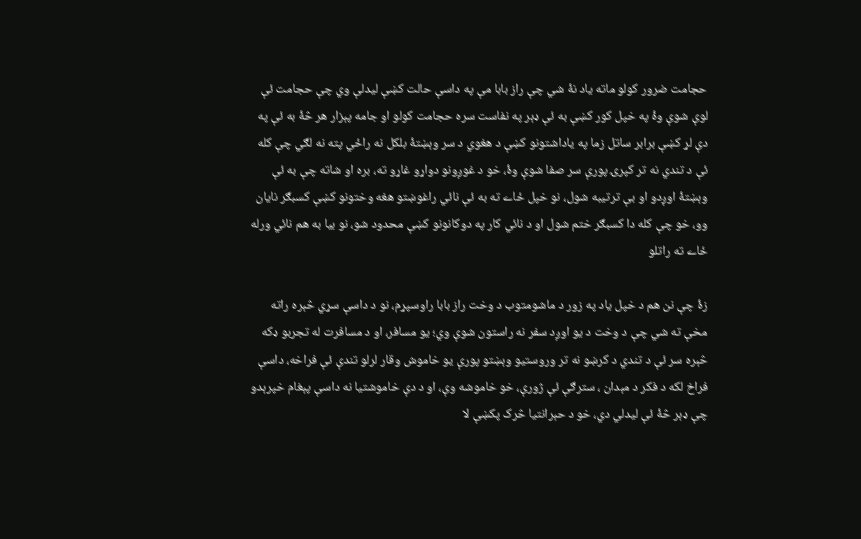حجامت ضرور کولو ماته ياد نۀ شي چې راز بابا مې په داسې حالت کښې ليدلې وي چې حجامت ئې لوې شوې وۀ په خپل کور کښې به ئې ډېر په نفاست سره حجامت کولو او جامه پېزار هر څۀ به ئې په دې لړ کښې برابر ساتل زما په یاداشتونو کښې د هغوي د سر وېښتۀ بلکل نه راځي پته نه لګي چې کله ئې د تندي نه تر کپرۍ پورې سر صفا شوې وۀ، خو د غوږونو دواړو غاړو ته، بره او شاته چې به ئې وېښتۀ اوږدو او بې‌ ترتیبه شول، نو خپل ځاے ته به ئې نائي راغوښتو هغه وختونو کښې کسبګر نایان وو، خو چې کله دا کسبګر ختم شول او د نائي کار په دوکانونو کښې محدود شو، نو بیا به هم نائي ورله ځاے ته راتلو

زۀ چې نن هم د خپل یاد په زور د ماشومتوب د وخت راز بابا راوسپړم، نو د داسې سړي څېره راته مخې ته شي چې د وخت د یو اوږد سفر نه راستون شوې وي؛ یو مسافر، او د مسافرت له تجربو ډکه څېره سر ئې د تندي د کرښو نه تر وروستیو وېښتو پورې یو خاموش وقار لرلو تندې ئې فراخه، داسې فراخ لکه د فکر د مېدان ، سترګې ئې ژورې، خو خاموشه وې، او د دې خاموشتیا نه داسې پېغام خپرېدو چې ډېر څۀ ئې لیدلي دي، خو د حېرانتیا څرک پکښې لا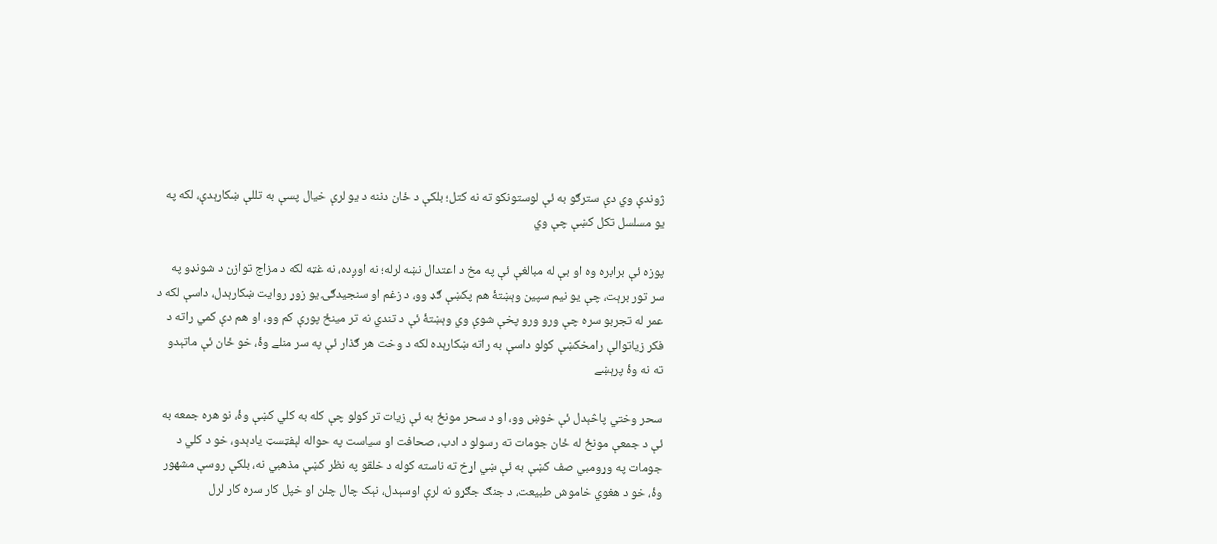ژوندې وي دې سترګو به ئې لوستونکو ته نه کتل؛ بلکې د ځان دننه د یو لرې خیال پسې به تللې ښکارېدې، لکه په یو مسلسل تکل کښې چې وي

پوزه ئې برابره وه او بې له مبالغې ئې په مخ د اعتدال نښه لرله؛ نه اوږده، نه غټه لکه د مزاج توازن د شونډو په سر تور برېت، چې یو نیم سپین وېښتۀ هم پکښې ګډ وو، د زغم او سنجیدګۍ یو زوړ روایت ښکارېدل، داسې لکه د عمر له تجربو سره چې ورو ورو پخې شوې وي وېښتۀ ئې د تندي نه تر مينځ پورې کم وو، او هم دې کمي راته د فکر زياتوالې رامخکښې کولو داسې به راته ښکارېده لکه د وخت هر ګذار ئې په سر منلے وۀ، خو ځان ئې ماتېدو ته نه وۀ پرېښے

سحر وختي پاڅېدل ئې خوښ وو، او د سحر مونځ به ئې زيات تر کولو چې کله به کلي کښې وۀ، نو هره جمعه به ئې د جمعې مونځ له ځان جومات ته رسولو د ادب، صحافت او سياست په حواله لېفټسټ يادېدو، خو د کلي د جومات په وړومبي صف کښې به ئې ښي اړخ ته ناسته کوله د خلقو په نظر کښې مذهبي نه، بلکې روسې مشهور وۀ، خو د هغوي خاموش طبيعت، د جنګ جګړو نه لرې اوسېدل، نېک چال چلن او خپل کار سره کار لرل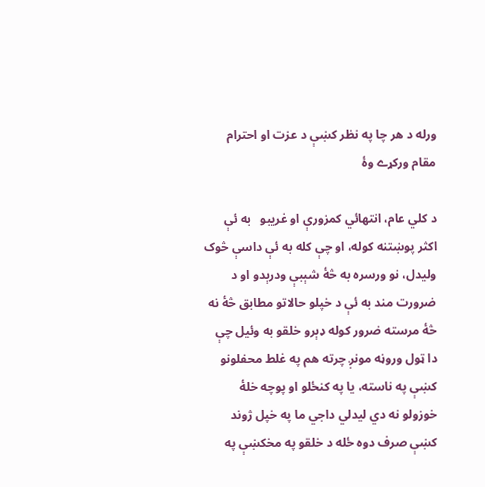ورله د هر چا په نظر کښې د عزت او احترام مقام ورکړے وۀ

د کلي عام، انتهائي کمزورې او غريبو   به ئې اکثر پوښتنه کوله، او چې کله به ئې داسې څوک وليدل، نو ورسره به څۀ شېبې ودرېدو او د ضرورت مند به ئې د خپلو حالاتو مطابق څۀ نه څۀ مرسته ضرور کوله ډېرو خلقو به وئيل چې دا ټول وروڼه مونږ چرته هم په غلط محفلونو کښې په ناسته، يا په کنځلو او پوچه خلۀ خوزولو نه دي ليدلي داجي ما په خپل ژوند کښې صرف دوه ځله د خلقو په مخکښې په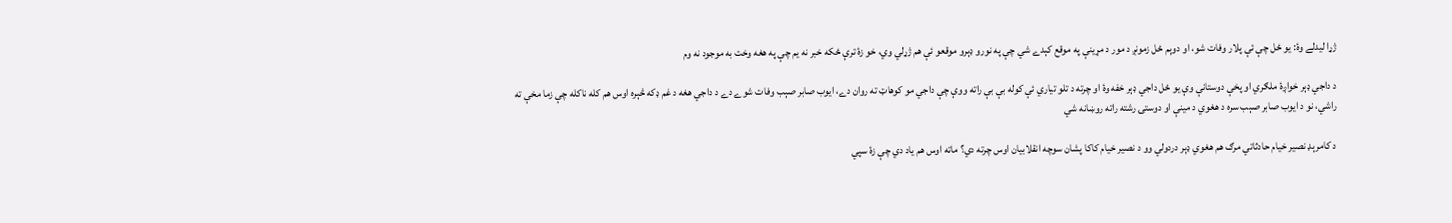ژړا ليدلے وۀ: يو ځل چې ئې پلار وفات شو، او دوېم ځل زمونږ د مور د مړينې په موقع کېدے شي چې په نورو ډېرو موقعو ئې هم ژړلي وي، خو زۀ ترې ځکه خبر نه يم چې په هغه وخت به موجود نه وم

د داجي ډېر خواږۀ ملګري او پخې دوستانې وې يو ځل داجي ډېر خفه وۀ او چرته د تلو تياري ئې کوله بې بې راته ووې چې داجي مو کوهاټ ته روان دے، ايوب صابر صېب وفات شوے دے د داجي هغه د غم ډکه څېره اوس هم کله ناکله چې زما مخې ته راشي، نو د ايوب صابر صېب سره د هغوي د مينې او دوستۍ رشته راته روښانه شي

د کامرېډ نصير خيام حادثاتي مرګ هم هغوي ډېر دردولي وو د نصير خيام کاکا پشان سوچه انقلابيان اوس چرته دي؟ ماته اوس هم ياد دي چې زۀ سپي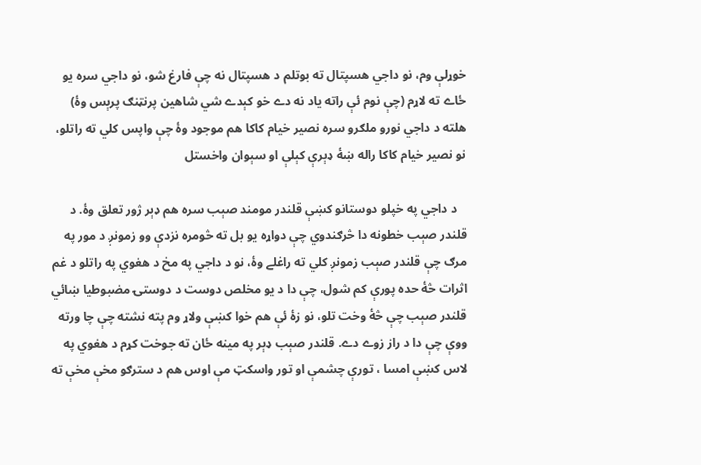خوړلې وم، نو داجي هسپتال ته بوتلم د هسپتال نه چې فارغ شو، نو داجي سره يو ځاے ته لاړم (چې نوم ئې راته ياد نه دے خو کېدے شي شاهين پرنټنګ پرېس وۀ) هلته د داجي نورو ملګرو سره نصير خيام کاکا هم موجود وۀ چې واپس کلي ته راتلو، نو نصير خيام کاکا راله ښۀ ډېرې کېلې او سېوان واخستل

   د داجي په خپلو دوستانو کښې قلندر مومند صېب سره هم ډېر ژور تعلق وۀ. د قلندر صېب خطونه دا څرګندوي چې دواړه يو بل ته څومره نزدې وو زمونږ د مور په مرګ چې قلندر صېب زمونږ کلي ته راغلے وۀ، نو د داجي په مخ د هغوي په راتلو د غم اثرات څۀ حده پورې کم شول، چې دا د يو مخلص دوست د دوستۍ مضبوطيا ښائي قلندر صېب چې څۀ وخت تلو، نو زۀ ئې هم خوا کښې ولاړ وم پته نشته چې چا ورته ووې چې دا د راز زوے دے. قلندر صېب ډېر په مينه ځان ته جوخت کړم د هغوي په لاس کښې امسا ، تورې چشمې او تور واسکټ مې اوس هم د سترګو مخې مخې ته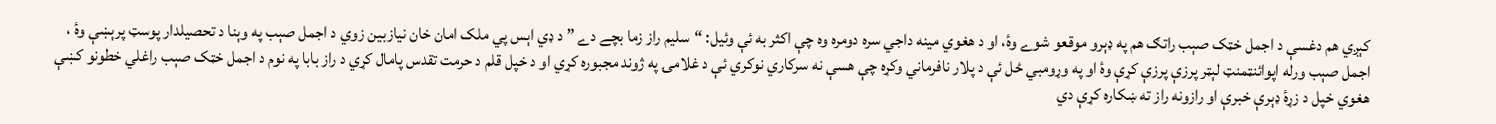کېږي هم دغسې د اجمل خټک صېب راتګ هم په ډېرو موقعو شوے وۀ، او د هغوي مينه داجي سره دومره وه چې اکثر به ئې وئيل: “سليم راز زما بچے دے ” د ډي اېس پي ملک امان خان نيازبین زوي د اجمل صېب په وېنا د تحصیلدار پوسټ پرېښې وۀ ، اجمل صېب ورله اپوائنټمنټ لېټر پرزې پرزې کړې وۀ او په وړومبي ځل ئې د پلار نافرماني وکړه چې هسې نه سرکاري نوکري ئې د غلامۍ په ژوند مجبوره کړي او د خپل قلم د حرمت تقدس پامال کړي د راز بابا په نوم د اجمل خټک صېب راغلي خطونو کښې هغوي خپل د زړۀ ډېرې خبرې او رازونه راز ته ښکاره کړې دي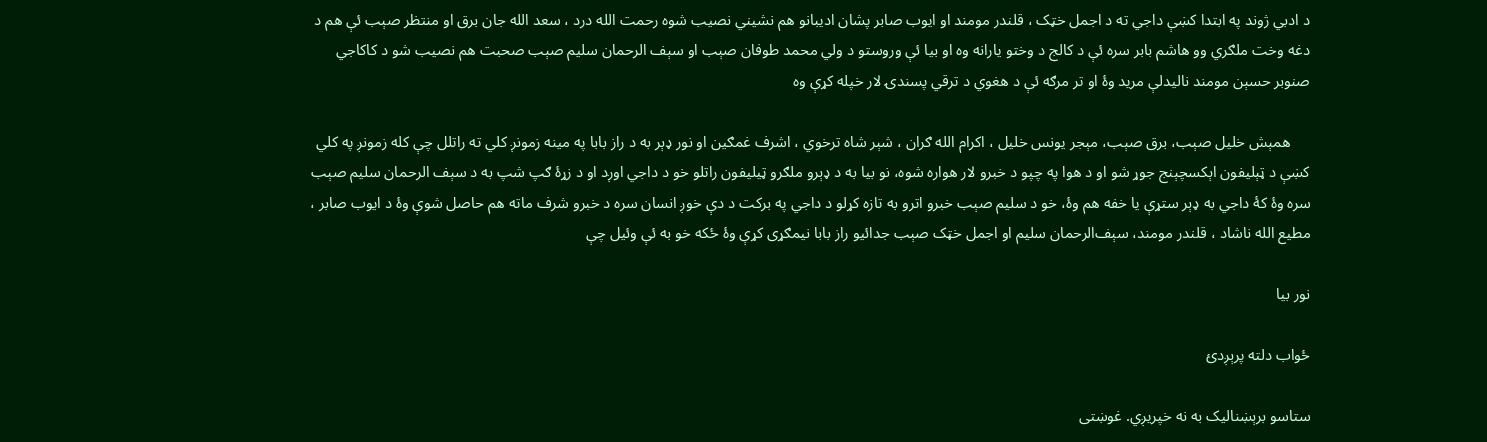د ادبي ژوند په ابتدا کښې داجي ته د اجمل خټک ، قلندر مومند او ايوب صابر پشان ادیبانو هم نشيني نصیب شوه رحمت الله درد ، سعد الله جان برق او منتظر صېب ئې هم د دغه وخت ملګري وو هاشم بابر سره ئې د کالج د وختو يارانه وه او بیا ئې وروستو د ولي محمد طوفان صېب او سېف الرحمان سليم صېب صحبت هم نصیب شو د کاکاجي صنوبر حسېن مومند ناليدلې مريد وۀ او تر مرګه ئې د هغوي د ترقي پسندۍ لار خپله کړې وه

     همېش خليل صېب، برق صېب، مېجر يونس خليل ، اکرام الله ګران ، شېر شاه ترخوي ، اشرف غمګين او نور ډېر به د راز بابا په مينه زمونږ کلي ته راتلل چې کله زمونږ په کلي کښې د ټېليفون اېکسچېنج جوړ شو او د هوا په چپو د خبرو لار هواره شوه، نو بیا به د ډېرو ملګرو ټیليفون راتلو خو د داجي اوږد او د زړۀ ګپ شپ به د سېف‌ الرحمان سليم صېب سره وۀ کۀ داجي به ډېر ستړې يا خفه هم وۀ، خو د سليم صېب خبرو اترو به تازه کړلو د داجي په برکت د دې خوږ انسان سره د خبرو شرف ماته هم حاصل شوې وۀ د ايوب صابر ، مطیع الله ناشاد ، قلندر مومند، سېف‌الرحمان سليم او اجمل خټک صېب جدائیو راز بابا نيمګړی کړې وۀ ځکه خو به ئې وئيل چې

نور بيا

ځواب دلته پرېږدئ

ستاسو برېښناليک به نه خپريږي. غوښتى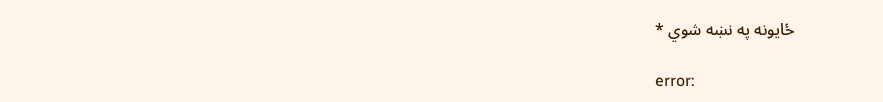ځایونه په نښه شوي *

error: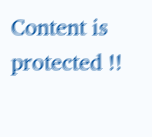Content is protected !!